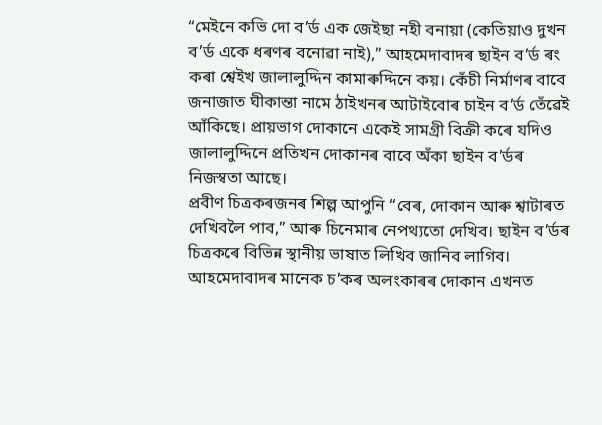“মেইনে কভি দো ব’ৰ্ড এক জেইছা নহী বনায়া (কেতিয়াও দুখন ব’ৰ্ড একে ধৰণৰ বনোৱা নাই),” আহমেদাবাদৰ ছাইন ব’ৰ্ড ৰং কৰা শ্বেইখ জালালুদ্দিন কামাৰুদ্দিনে কয়। কেঁচী নিৰ্মাণৰ বাবে জনাজাত ঘীকান্তা নামে ঠাইখনৰ আটাইবোৰ চাইন ব’ৰ্ড তেঁৱেই আঁকিছে। প্ৰায়ভাগ দোকানে একেই সামগ্ৰী বিক্ৰী কৰে যদিও জালালুদ্দিনে প্ৰতিখন দোকানৰ বাবে অঁকা ছাইন ব’ৰ্ডৰ নিজস্বতা আছে।
প্ৰবীণ চিত্ৰকৰজনৰ শিল্প আপুনি “বেৰ, দোকান আৰু শ্বাটাৰত দেখিবলৈ পাব,” আৰু চিনেমাৰ নেপথ্যতো দেখিব। ছাইন ব’ৰ্ডৰ চিত্ৰকৰে বিভিন্ন স্থানীয় ভাষাত লিখিব জানিব লাগিব। আহমেদাবাদৰ মানেক চ’কৰ অলংকাৰৰ দোকান এখনত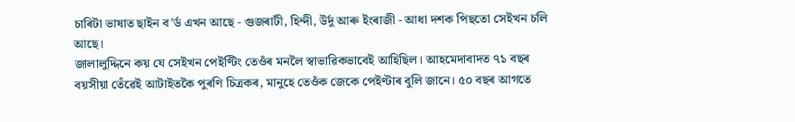চাৰিটা ভাষাত ছাইন ব’ৰ্ড এখন আছে - গুজৰাটী, হিন্দী, উৰ্দু আৰু ইংৰাজী - আধা দশক পিছতো সেইখন চলি আছে।
জালালুদ্দিনে কয় যে সেইখন পেইণ্টিং তেওঁৰ মনলৈ স্বাভাৱিকভাবেই আহিছিল। আহমেদাবাদত ৭১ বছৰ বয়সীয়া তেঁৱেই আটাইতকৈ পুৰণি চিত্ৰকৰ, মানুহে তেওঁক জেকে পেইণ্টাৰ বুলি জানে। ৫০ বছৰ আগতে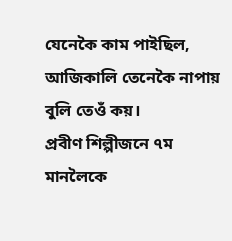যেনেকৈ কাম পাইছিল, আজিকালি তেনেকৈ নাপায় বুলি তেওঁ কয়।
প্ৰবীণ শিল্পীজনে ৭ম মানলৈকে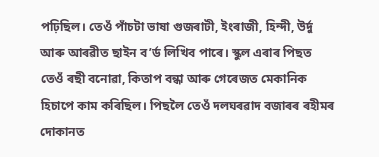পঢ়িছিল। তেওঁ পাঁচটা ভাষা গুজৰাটী, ইংৰাজী, হিন্দী, উৰ্দু আৰু আৰৱীত ছাইন ব’ৰ্ড লিখিব পাৰে। স্কুল এৰাৰ পিছত তেওঁ ৰছী বনোৱা, কিতাপ বন্ধা আৰু গেৰেজত মেকানিক হিচাপে কাম কৰিছিল। পিছলৈ তেওঁ দলঘৰৱাদ বজাৰৰ ৰহীমৰ দোকানত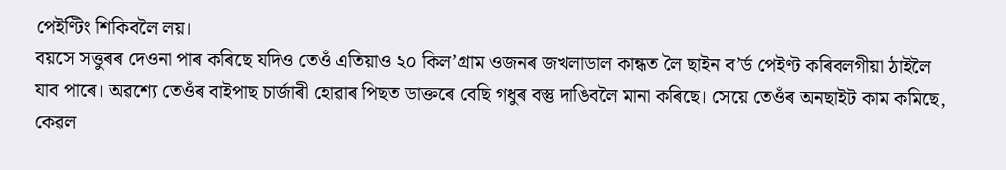পেইণ্টিং শিকিবলৈ লয়।
বয়সে সত্তুৰৰ দেওনা পাৰ কৰিছে যদিও তেওঁ এতিয়াও ২০ কিল’গ্ৰাম ওজনৰ জখলাডাল কান্ধত লৈ ছাইন ব’ৰ্ড পেইণ্ট কৰিবলগীয়া ঠাইলৈ যাব পাৰে। অৱশ্যে তেওঁৰ বাইপাছ চাৰ্জাৰী হোৱাৰ পিছত ডাক্তৰে বেছি গধুৰ বস্তু দাঙিবলৈ মানা কৰিছে। সেয়ে তেওঁৰ অনছাইট কাম কমিছে, কেৱল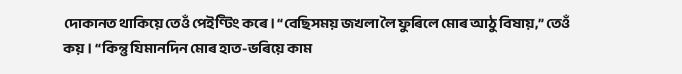দোকানত থাকিয়ে তেওঁ পেইণ্টিং কৰে। “বেছিসময় জখলা লৈ ফুৰিলে মোৰ আঠু বিষায়,” তেওঁ কয়। “কিন্তু যিমানদিন মোৰ হাত-ভৰিয়ে কাম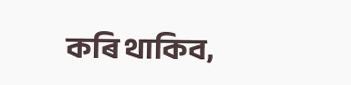কৰি থাকিব,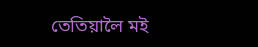তেতিয়ালৈ মই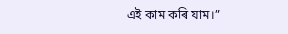এই কাম কৰি যাম।”